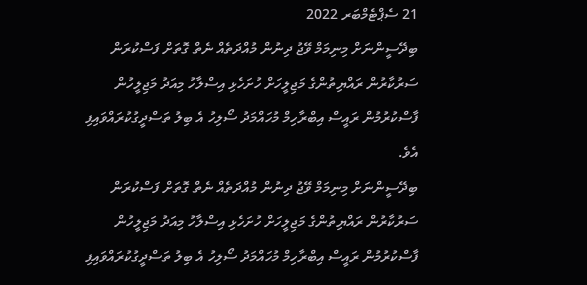21 ސެޕްޓެމްބަރ 2022
ބިދޭސީންނަށް މިނިމަމް ވޭޖު ދިނުން މުއްދަތެއް ނެތް ގޮތަށް ފަސްކުރަން ސަރުކާރުން ރައްޔިތުންގެ މަޖިލީހަށް ހުށަހެޅި އިސްލާހު މިއަދު މަޖިލީހުން ފާސްކުރުމުން ރައީސް އިބްރާހިމް މުހައްމަދު ސޯލިހު އެ ބިލު ތަސްދީގުކުރައްވައިފި އެވެ.
ބިދޭސީންނަށް މިނިމަމް ވޭޖު ދިނުން މުއްދަތެއް ނެތް ގޮތަށް ފަސްކުރަން ސަރުކާރުން ރައްޔިތުންގެ މަޖިލީހަށް ހުށަހެޅި އިސްލާހު މިއަދު މަޖިލީހުން ފާސްކުރުމުން ރައީސް އިބްރާހިމް މުހައްމަދު ސޯލިހު އެ ބިލު ތަސްދީގުކުރައްވައިފި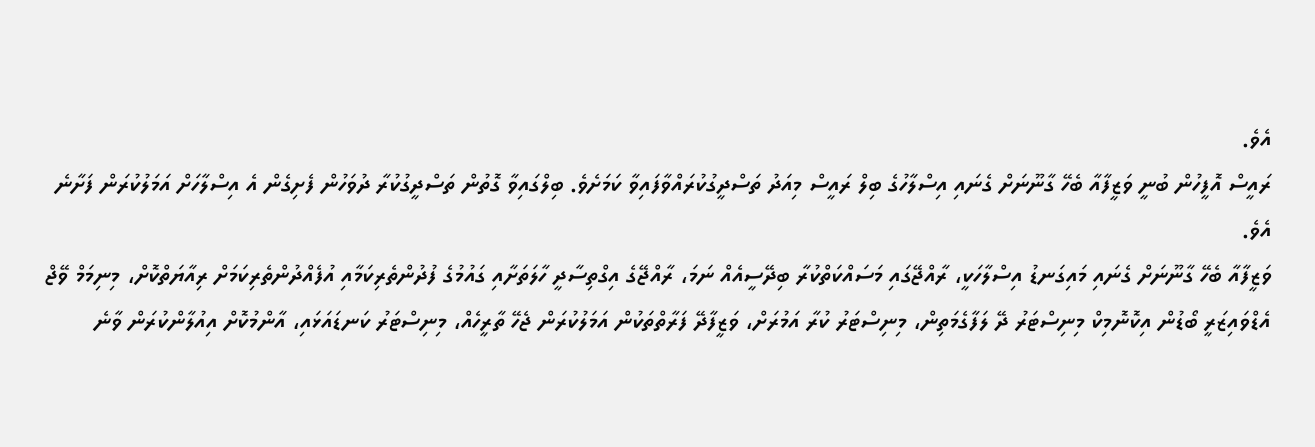އެވެ.
ރައީސް އޮފީހުން ބުނީ ވަޒީފާއާ ބެހޭ ގާނޫނަށް ގެނައި އިސްލާހުގެ ބިލް ރައީސް މިއަދު ތަސްދީގުކުރައްވާފައިވާ ކަމަށެވެ. ބިލްގައިވާ ގޮތުން ތަސްދީގުކުރާ ދުވަހުން ފެށިގެން އެ އިސްލާހަށް އަމަލުކުރަން ފަށާނެ އެވެ.
ވަޒީފާއާ ބެހޭ ގާނޫނަށް ގެނައި މައިގަނޑު އިސްލާހަކީ، ރާއްޖޭގައި މަސައްކަތްކުރާ ބިދޭސީއެއް ނަމަ، ރާއްޖޭގެ އިގްތިސާދީ ހާލަތަށާއި ގައުމުގެ ފުދުންތެރިކަމާއި އުފެއްދުންތެރިކަމަށް ރިއާޔަތްކޮށް، މިނިމަމް ވޭޖް އެޑްވައިޒަރީ ބޯޑުން އިކޮނޮމިކް މިނިސްޓަރު ދޭ ލަފާގެމަތިން، މިނިސްޓަރު ކުރާ އަމުރަށް، ވަޒީފާދޭ ފަރާތްތަކުން އަމަލުކުރަން ޖެހޭ ތާރީހެއް، މިނިސްޓަރު ކަނޑައަޅައި، އާންމުކޮށް އިއުލާންކުރަން ވާނެ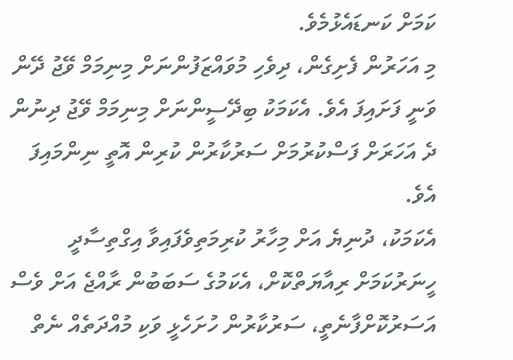ކަމަށް ކަނޑައެޅުމެވެ.
މި އަހަރުން ފެށިގެން، ދިވެހި މުވައްޒަފުންނަށް މިނިމަމް ވޭޖު ދޭން ވަނީ ފަށައިފަ އެވެ. އެކަމަކު ބިދޭސީންނަށް މިނިމަމް ވޭޖު ދިނުން ދެ އަހަރަށް ފަސްކުރުމަށް ސަރުކާރުން ކުރިން އޮތީ ނިންމައިފަ އެވެ.
އެކަމަކު، ދުނިޔެ އަށް މިހާރު ކުރިމަތިވެފައިވާ އިގްތިސާދީ ހީނަރުކަމަށް ރިއާޔަތްކޮށް، އެކަމުގެ ސަބަބުން ރާއްޖެ އަށް ވެސް އަސަރުކޮށްފާނެތީ، ސަރުކާރުން ހުށަހެޅީ ވަކި މުއްދަތެއް ނެތް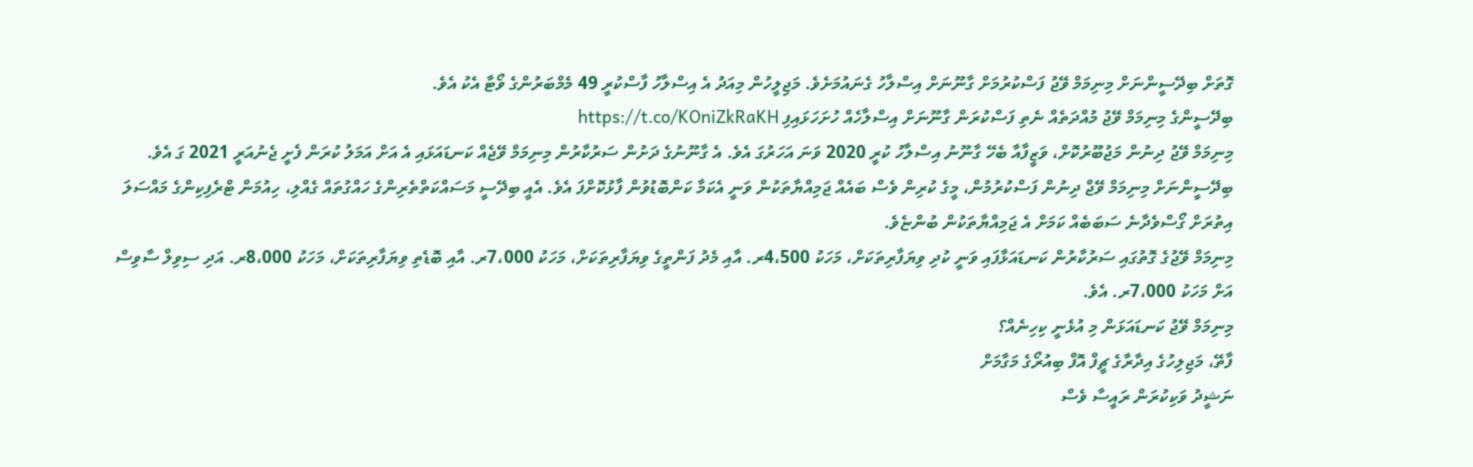ގޮތަށް ބިދޭސީންނަށް މިނިމަމް ވޭޖު ފަސްކުރުމަށް ގާނޫނަށް އިސްލާހު ގެނައުމަށެވެ. މަޖިލީހުން މިއަދު އެ އިސްލާހު ފާސްކުރީ 49 މެމްބަރުންގެ ވޯޓާ އެކު އެވެ.
ބިދޭސީންގެ މިނިމަމް ވޭޖު މުއްދަތެއް ނެތި ފަސްކުރަން ގާނޫނަށް އިސްލާހެއް ހުށަހަޅައިފި https://t.co/KOniZkRaKH
މިނިމަމް ވޭޖު ދިނުން މަޖުބޫރުކޮށް، ވަޒީފާއާ ބެހޭ ގާނޫނު އިސްލާހު ކުރީ 2020 ވަނަ އަހަރުގަ އެވެ. އެ ގާނޫނުގެ ދަށުން ސަރުކާރުން މިނިމަމް ވޭޖެއް ކަނޑައަޅައި އެ އަށް އަމަލު ކުރަން ފެށީ ޖެނުއަރީ 2021 ގަ އެވެ.
ބިދޭސީންނަށް މިނިމަމް ވޭޖް ދިނުން ފަސްކުރުމުން، މީގެ ކުރިން ވެސް ބައެއް ޖަމިއްޔާތަކުން ވަނީ އެކަމާ ކަންބޮޑުވުން ފާޅުކޮށްފަ އެވެ. އެއީ ބިދޭސީ މަސައްކަތްތެރިންގެ ހައްގުތައް ގެއްލި، ހިއުމަން ޓްރެފިކިންގެ މައްސަލަ އިތުރަށް ގޯސްވެދާނެ ސަބަބެއް ކަމަށް އެ ޖަމިއްޔާތަކުން ބުންޏެވެ.
މިނިމަމް ވޭޖުގެ ގޮތުގައި ސަރުކާރުން ކަނޑައަޅާފައި ވަނީ ކުދި ވިޔަފާރިތަކަށް، މަހަކު 4،500ރ. އާއި މެދު ފަންތީގެ ވިޔަފާރިތަކަށް، މަހަކު 7،000ރ. އާއި ބޮޑެތި ވިޔަފާރިތަކަށް، މަހަކު 8،000ރ. އަދި ސިވިލް ސާވިސް އަށް މަހަކު 7،000ރ. އެވެ.
މިނިމަމް ވޭޖު ކަނޑައަޅަން މި އުޅެނީ ކިހިނެއް؟
ފާތޭ، މަޖިލިހުގެ އިދާރާގެ ޗީފް އޮފް ބިއުރޯގެ މަގާމަށް
ނަޝީދު ވަކިކުރަން ރައީސާ ވެސް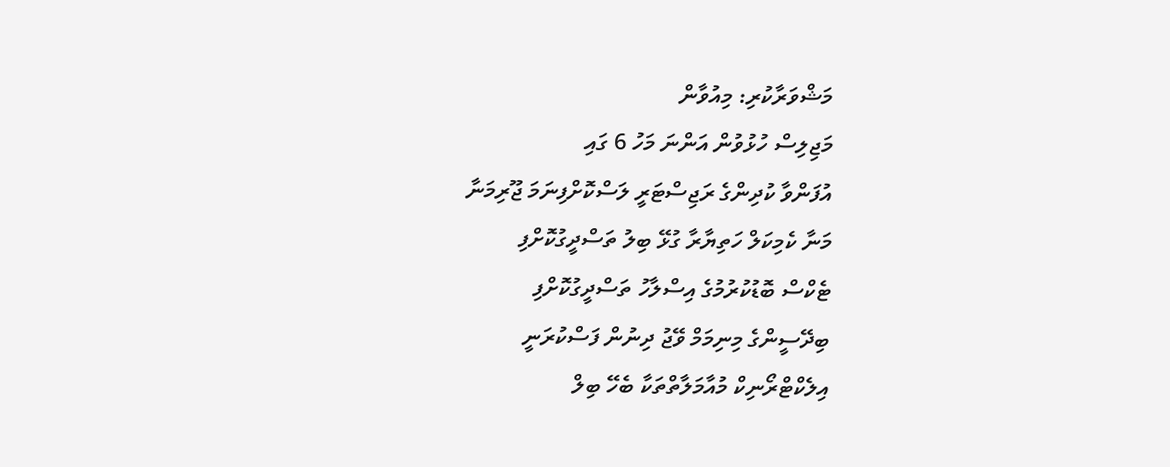މަޝްވަރާކުރި: މިއުވާން
މަޖިލިސް ހުޅުވުން އަންނަ މަހު 6 ގައި
އުފަންވާ ކުދިންގެ ރަޖިސްޓަރީ ލަސްކޮށްފިނަމަ ޖޫރިމަނާ
މަނާ ކެމިކަލް ހަތިޔާރާ ގުޅޭ ބިލު ތަސްދީގުކޮށްފި
ޓެކްސް ބޮޑުކުރުމުގެ އިސްލާހު ތަސްދީގުކޮށްފި
ބިދޭސީންގެ މިނިމަމް ވޭޖު ދިނުން ފަސްކުރަނީ
އިލެކްޓްރޯނިކް މުއާމަލާތްތަކާ ބެހޭ ބިލް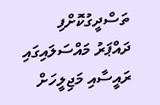ތަސްދީގުކޮށްފި
ދައްޕަރު މައްސަލައިގައި ރައީސާއި މަޖިލީހަށް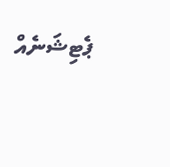ޕެޓިޝަނެއް